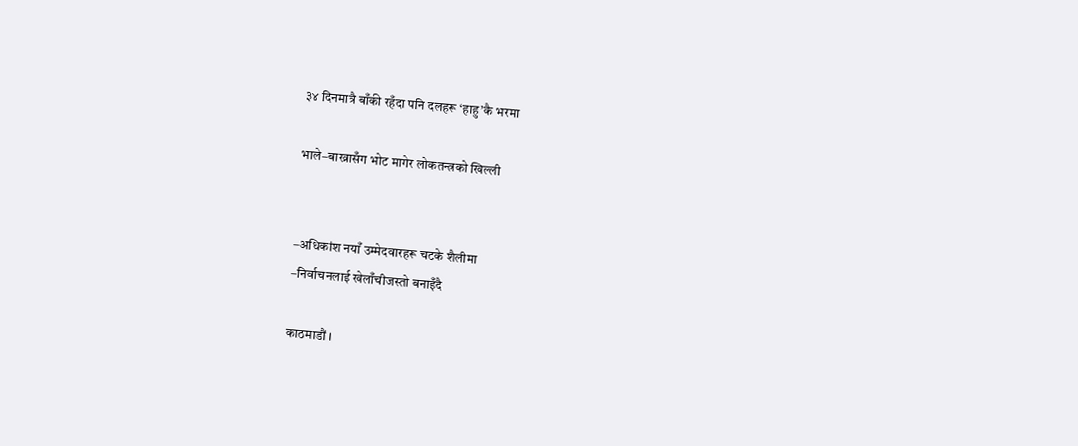३४ दिनमात्रै बाँकी रहँदा पनि दलहरू ‘हाहु’कै भरमा

भाले–बाख्रासँग भोट मागेर लोकतन्त्रको खिल्ली


–अधिकांश नयाँ उम्मेदवारहरू चटके शैलीमा
–निर्वाचनलाई खेलाँचीजस्तो बनाइँदै

काठमाडौं ।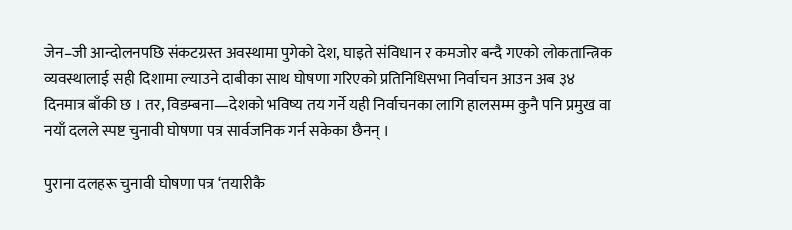जेन–जी आन्दोलनपछि संकटग्रस्त अवस्थामा पुगेको देश, घाइते संविधान र कमजोर बन्दै गएको लोकतान्त्रिक व्यवस्थालाई सही दिशामा ल्याउने दाबीका साथ घोषणा गरिएको प्रतिनिधिसभा निर्वाचन आउन अब ३४ दिनमात्र बाँकी छ । तर, विडम्बना—देशको भविष्य तय गर्ने यही निर्वाचनका लागि हालसम्म कुनै पनि प्रमुख वा नयाँ दलले स्पष्ट चुनावी घोषणा पत्र सार्वजनिक गर्न सकेका छैनन् ।

पुराना दलहरू चुनावी घोषणा पत्र ‘तयारीकै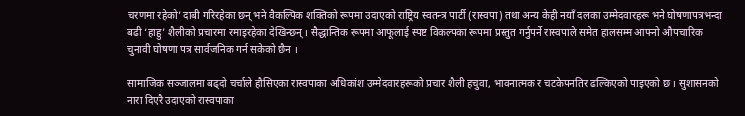चरणमा रहेको’ दाबी गरिरहेका छन् भने वैकल्पिक शक्तिको रूपमा उदाएको राष्ट्रिय स्वतन्त्र पार्टी (रास्वपा) तथा अन्य केही नयाँ दलका उम्मेदवारहरू भने घोषणापत्रभन्दा बढी ‘हाहु’ शैलीको प्रचारमा रमाइरहेका देखिन्छन् । सैद्धान्तिक रूपमा आफूलाई स्पष्ट विकल्पका रूपमा प्रस्तुत गर्नुपर्ने रास्वपाले समेत हालसम्म आफ्नो औपचारिक चुनावी घोषणा पत्र सार्वजनिक गर्न सकेको छैन ।

सामाजिक सञ्जालमा बढ्दो चर्चाले हौसिएका रास्वपाका अधिकांश उम्मेदवारहरूको प्रचार शैली हचुवा, भावनात्मक र चटकेपनतिर ढल्किएको पाइएको छ । सुशासनको नारा दिएरै उदाएको रास्वपाका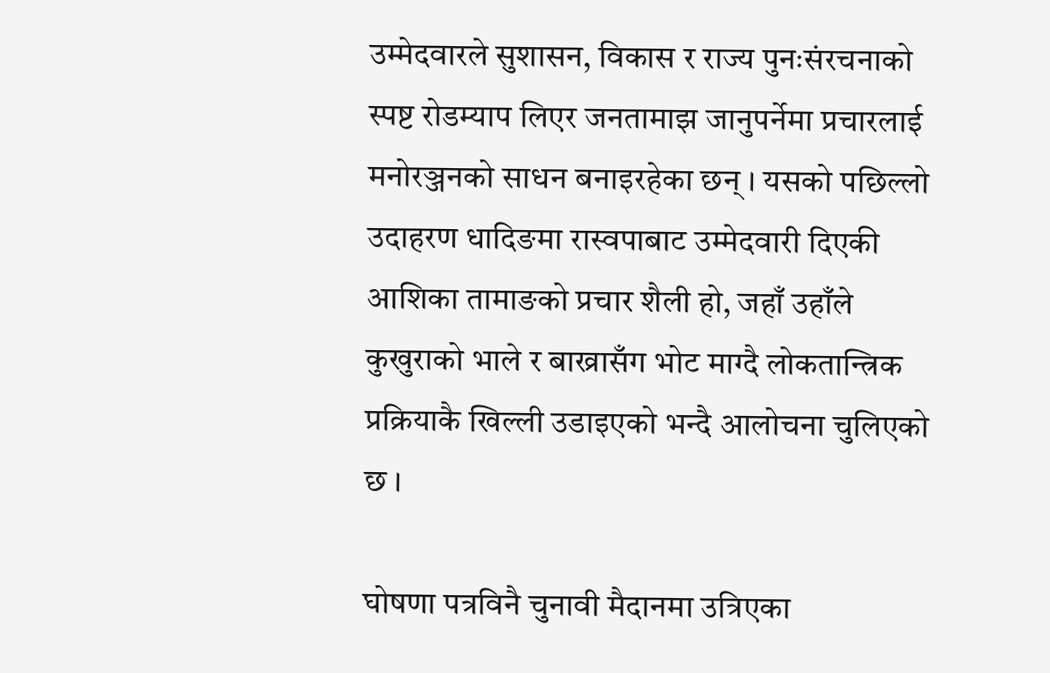उम्मेदवारले सुशासन, विकास र राज्य पुनःसंरचनाको स्पष्ट रोडम्याप लिएर जनतामाझ जानुपर्नेमा प्रचारलाई मनोरञ्जनको साधन बनाइरहेका छन् । यसको पछिल्लो उदाहरण धादिङमा रास्वपाबाट उम्मेदवारी दिएकी आशिका तामाङको प्रचार शैली हो, जहाँ उहाँले कुखुराको भाले र बाख्रासँग भोट माग्दै लोकतान्त्रिक प्रक्रियाकै खिल्ली उडाइएको भन्दै आलोचना चुलिएको छ ।

घोषणा पत्रविनै चुनावी मैदानमा उत्रिएका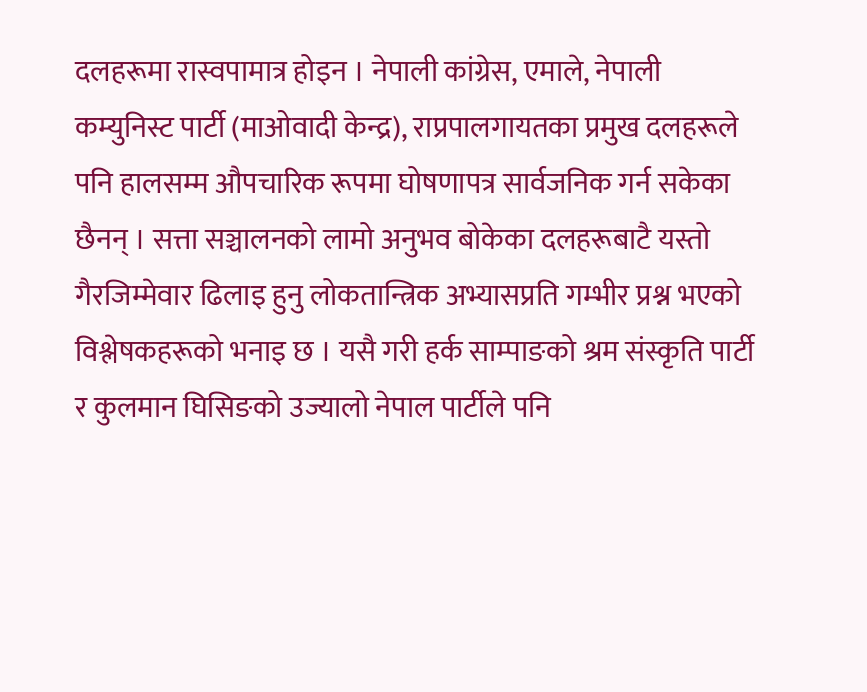दलहरूमा रास्वपामात्र होइन । नेपाली कांग्रेस, एमाले, नेपाली कम्युनिस्ट पार्टी (माओवादी केन्द्र), राप्रपालगायतका प्रमुख दलहरूले पनि हालसम्म औपचारिक रूपमा घोषणापत्र सार्वजनिक गर्न सकेका छैनन् । सत्ता सञ्चालनको लामो अनुभव बोकेका दलहरूबाटै यस्तो गैरजिम्मेवार ढिलाइ हुनु लोकतान्त्रिक अभ्यासप्रति गम्भीर प्रश्न भएको विश्लेषकहरूको भनाइ छ । यसै गरी हर्क साम्पाङको श्रम संस्कृति पार्टी र कुलमान घिसिङको उज्यालो नेपाल पार्टीले पनि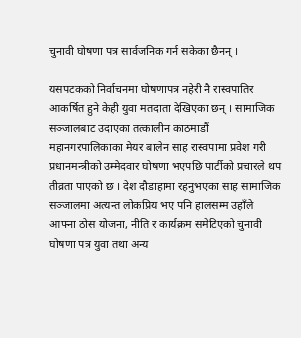चुनावी घोषणा पत्र सार्वजनिक गर्न सकेका छैनन् ।

यसपटकको निर्वाचनमा घोषणापत्र नहेरी नै रास्वपातिर आकर्षित हुने केही युवा मतदाता देखिएका छन् । सामाजिक सञ्जालबाट उदाएका तत्कालीन काठमाडौं महानगरपालिकाका मेयर बालेन साह रास्वपामा प्रवेश गरी प्रधानमन्त्रीको उम्मेदवार घोषणा भएपछि पार्टीको प्रचारले थप तीव्रता पाएको छ । देश दौडाहामा रहनुभएका साह सामाजिक सञ्जालमा अत्यन्त लोकप्रिय भए पनि हालसम्म उहाँले आफ्ना ठोस योजना, नीति र कार्यक्रम समेटिएको चुनावी घोषणा पत्र युवा तथा अन्य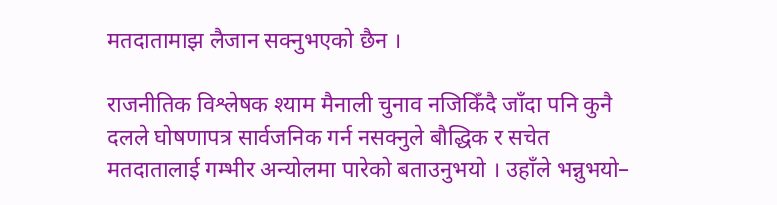मतदातामाझ लैजान सक्नुभएको छैन ।

राजनीतिक विश्लेषक श्याम मैनाली चुनाव नजिकिँदै जाँदा पनि कुनै दलले घोषणापत्र सार्वजनिक गर्न नसक्नुले बौद्धिक र सचेत मतदातालाई गम्भीर अन्योलमा पारेको बताउनुभयो । उहाँले भन्नुभयो–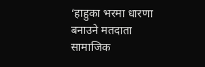‘हाहुका भरमा धारणा बनाउने मतदाता सामाजिक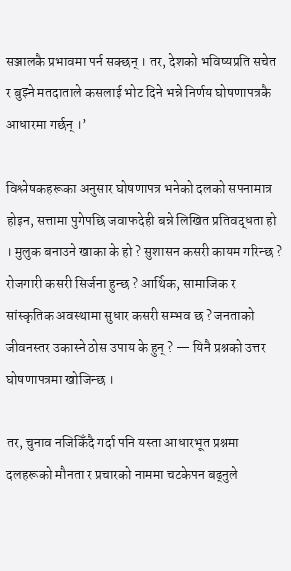सञ्जालकै प्रभावमा पर्न सक्छन् । तर, देशको भविष्यप्रति सचेत र बुझ्ने मतदाताले कसलाई भोट दिने भन्ने निर्णय घोषणापत्रकै आधारमा गर्छन् ।’

विश्लेषकहरूका अनुसार घोषणापत्र भनेको दलको सपनामात्र होइन, सत्तामा पुगेपछि जवाफदेही बन्ने लिखित प्रतिवद्धता हो । मुलुक बनाउने खाका के हो ? सुशासन कसरी कायम गरिन्छ ? रोजगारी कसरी सिर्जना हुन्छ ? आर्थिक, सामाजिक र सांस्कृतिक अवस्थामा सुधार कसरी सम्भव छ ? जनताको जीवनस्तर उकास्ने ठोस उपाय के हुन् ? — यिनै प्रश्नको उत्तर घोषणापत्रमा खोजिन्छ ।

तर, चुनाव नजिकिँदै गर्दा पनि यस्ता आधारभूत प्रश्नमा दलहरूको मौनता र प्रचारको नाममा चटकेपन बढ्नुले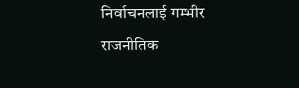निर्वाचनलाई गम्भीर राजनीतिक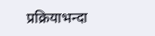प्रक्रियाभन्दा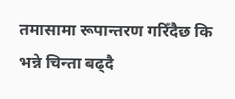तमासामा रूपान्तरण गरिँदैछ कि भन्ने चिन्ता बढ्दै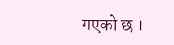गएको छ ।